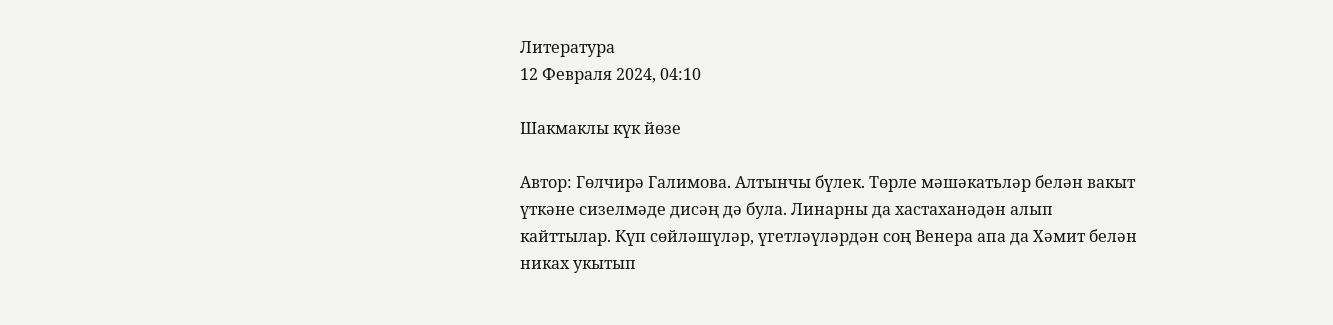Литература
12 Февраля 2024, 04:10

Шакмаклы күк йөзе

Автор: Гөлчирә Галимова. Алтынчы бүлек. Төрле мәшәкатьләр белән вакыт үткәне сизелмәде дисәң дә була. Линарны да хастаханәдән алып кайттылар. Күп сөйләшүләр, үгетләүләрдән соң Венера апа да Хәмит белән никах укытып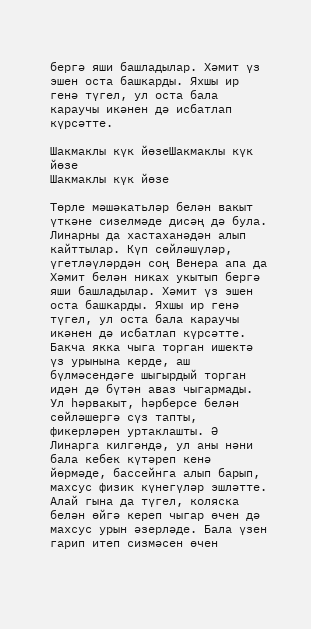бергә яши башладылар. Хәмит үз эшен оста башкарды. Яхшы ир генә түгел, ул оста бала караучы икәнен дә исбатлап күрсәтте.

Шакмаклы күк йөзеШакмаклы күк йөзе
Шакмаклы күк йөзе

Төрле мәшәкатьләр белән вакыт үткәне сизелмәде дисәң дә була. Линарны да хастаханәдән алып кайттылар. Күп сөйләшүләр, үгетләүләрдән соң Венера апа да Хәмит белән никах укытып бергә яши башладылар. Хәмит үз эшен оста башкарды. Яхшы ир генә түгел, ул оста бала караучы икәнен дә исбатлап күрсәтте. Бакча якка чыга торган ишектә үз урынына керде, аш бүлмәсендәге шыгырдый торган идән дә бүтән аваз чыгармады. Ул һәрвакыт, һәрберсе белән сөйләшергә сүз тапты, фикерләрен уртаклашты. Ә Линарга килгәндә, ул аны нәни бала кебек күтәреп кенә йөрмәде, бассейнга алып барып, махсус физик күнегүләр эшләтте. Алай гына да түгел, коляска белән өйгә кереп чыгар өчен дә махсус урын әзерләде. Бала үзен гарип итеп сизмәсен өчен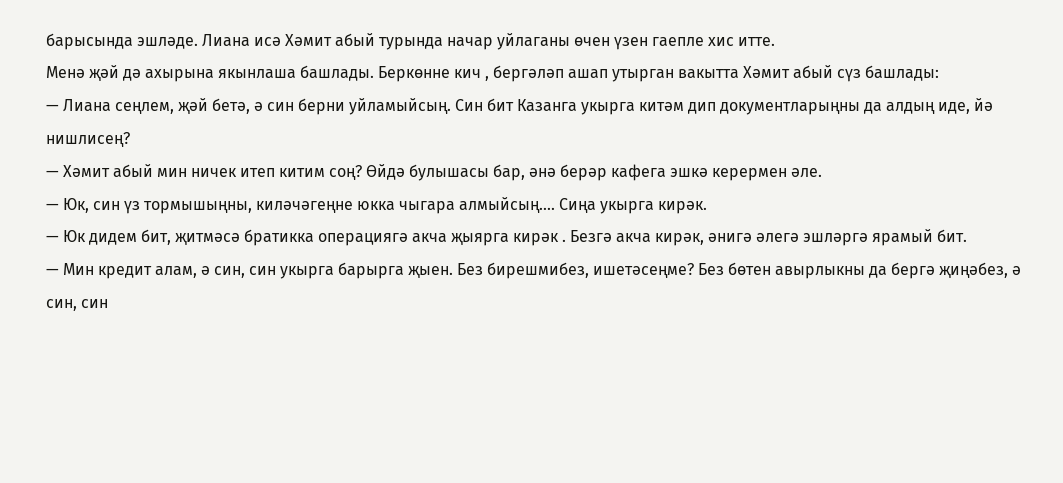барысында эшләде. Лиана исә Хәмит абый турында начар уйлаганы өчен үзен гаепле хис итте.
Менә җәй дә ахырына якынлаша башлады. Беркөнне кич , бергәләп ашап утырган вакытта Хәмит абый сүз башлады:
— Лиана сеңлем, җәй бетә, ә син берни уйламыйсың. Син бит Казанга укырга китәм дип документларыңны да алдың иде, йә нишлисең?
— Хәмит абый мин ничек итеп китим соң? Өйдә булышасы бар, әнә берәр кафега эшкә керермен әле.
— Юк, син үз тормышыңны, киләчәгеңне юкка чыгара алмыйсың.... Сиңа укырга кирәк.
— Юк дидем бит, җитмәсә братикка операциягә акча җыярга кирәк . Безгә акча кирәк, әнигә әлегә эшләргә ярамый бит.
— Мин кредит алам, ә син, син укырга барырга җыен. Без бирешмибез, ишетәсеңме? Без бөтен авырлыкны да бергә җиңәбез, ә син, син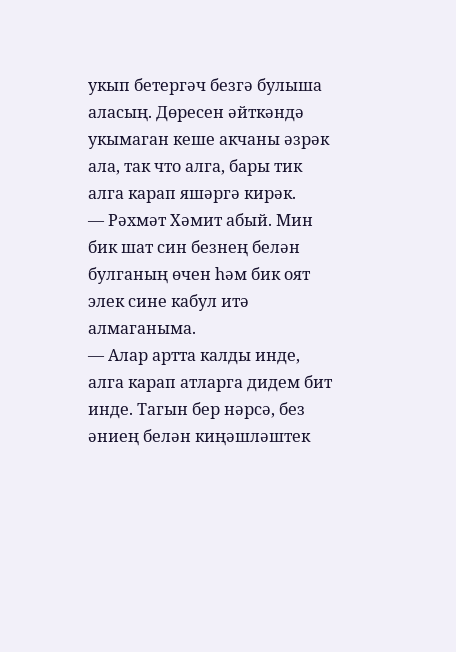укып бетергәч безгә булыша аласың. Дөресен әйткәндә укымаган кеше акчаны әзрәк ала, так что алга, бары тик алга карап яшәргә кирәк.
— Рәхмәт Хәмит абый. Мин бик шат син безнең белән булганың өчен һәм бик оят элек сине кабул итә алмаганыма.
— Алар артта калды инде, алга карап атларга дидем бит инде. Тагын бер нәрсә, без әниең белән киңәшләштек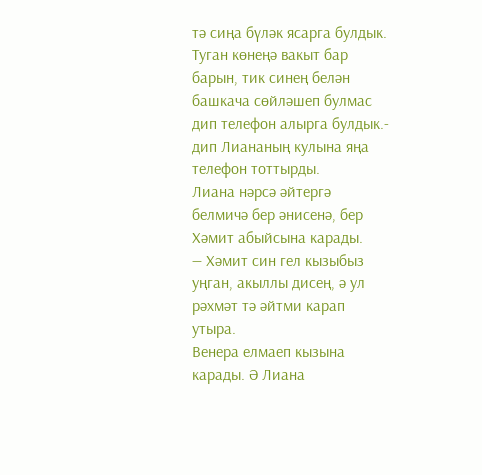тә сиңа бүләк ясарга булдык. Туган көнеңә вакыт бар барын, тик синең белән башкача сөйләшеп булмас дип телефон алырга булдык.- дип Лиананың кулына яңа телефон тоттырды.
Лиана нәрсә әйтергә белмичә бер әнисенә, бер Хәмит абыйсына карады.
— Хәмит син гел кызыбыз уңган, акыллы дисең, ә ул рәхмәт тә әйтми карап утыра.
Венера елмаеп кызына карады. Ә Лиана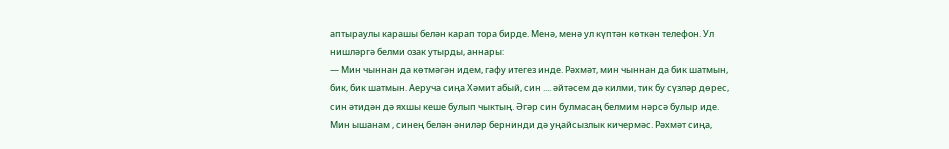аптыраулы карашы белән карап тора бирде. Менә, менә ул күптән көткән телефон. Ул нишләргә белми озак утырды, аннары:
— Мин чыннан да көтмәгән идем, гафу итегез инде. Рәхмәт, мин чыннан да бик шатмын, бик, бик шатмын. Аеруча сиңа Хәмит абый, син .... әйтәсем дә килми, тик бу сүзләр дөрес, син әтидән дә яхшы кеше булып чыктың. Әгәр син булмасаң белмим нәрсә булыр иде. Мин ышанам , синең белән әниләр бернинди дә уңайсызлык кичермәс. Рәхмәт сиңа,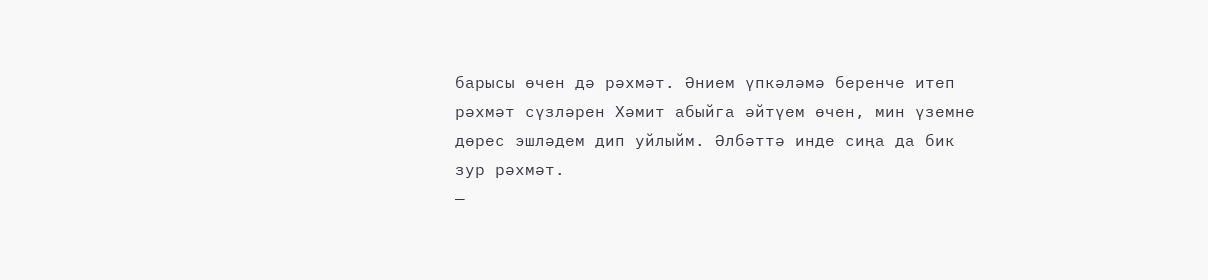барысы өчен дә рәхмәт. Әнием үпкәләмә беренче итеп рәхмәт сүзләрен Хәмит абыйга әйтүем өчен, мин үземне дөрес эшләдем дип уйлыйм. Әлбәттә инде сиңа да бик зур рәхмәт.
—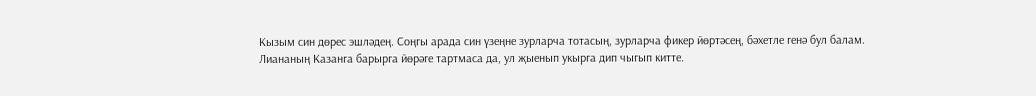Кызым син дөрес эшләдең. Соңгы арада син үзеңне зурларча тотасың, зурларча фикер йөртәсең, бәхетле генә бул балам.
Лиананың Казанга барырга йөрәге тартмаса да, ул җыенып укырга дип чыгып китте.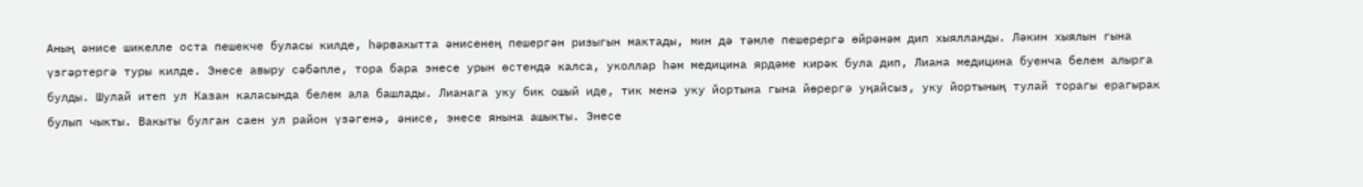Аның әнисе шикелле оста пешекче буласы килде, һәрвакытта әнисенең пешергән ризыгын мактады, мин дә тәмле пешерергә өйрәнәм дип хыялланды. Ләкин хыялын гына үзгәртергә туры килде. Энесе авыру сәбәпле, тора бара энесе урын өстендә калса, уколлар һәм медицина ярдәме кирәк була дип, Лиана медицина буенча белем алырга булды. Шулай итеп ул Казан каласында белем ала башлады. Лианага уку бик ошый иде, тик менә уку йортына гына йөрергә уңайсыз, уку йортының тулай торагы ерагырак булып чыкты. Вакыты булган саен ул район үзәгенә, әнисе, энесе янына ашыкты. Энесе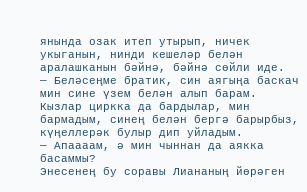янында озак итеп утырып, ничек укыганын, нинди кешеләр белән аралашканын бәйнә, бәйнә сөйли иде.
— Беләсеңме братик, син аягыңа баскач мин сине үзем белән алып барам. Кызлар циркка да бардылар, мин бармадым, синең белән бергә барырбыз, күңеллерәк булыр дип уйладым.
— Апаааам, ә мин чыннан да аякка басаммы?
Энесенең бу соравы Лиананың йөрәген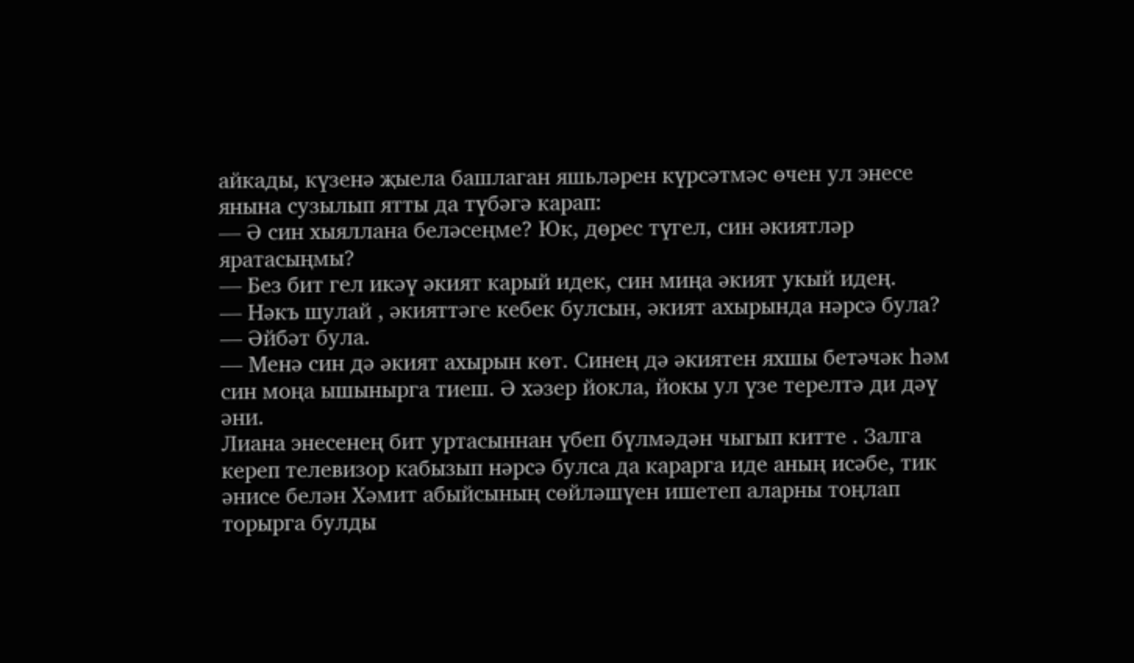айкады, күзенә җыела башлаган яшьләрен күрсәтмәс өчен ул энесе янына сузылып ятты да түбәгә карап:
— Ә син хыяллана беләсеңме? Юк, дөрес түгел, син әкиятләр яратасыңмы?
— Без бит гел икәү әкият карый идек, син миңа әкият укый идең.
— Нәкъ шулай , әкияттәге кебек булсын, әкият ахырында нәрсә була?
— Әйбәт була.
— Менә син дә әкият ахырын көт. Синең дә әкиятен яхшы бетәчәк һәм син моңа ышынырга тиеш. Ә хәзер йокла, йокы ул үзе терелтә ди дәү әни.
Лиана энесенең бит уртасыннан үбеп бүлмәдән чыгып китте . Залга кереп телевизор кабызып нәрсә булса да карарга иде аның исәбе, тик әнисе белән Хәмит абыйсының сөйләшүен ишетеп аларны тоңлап торырга булды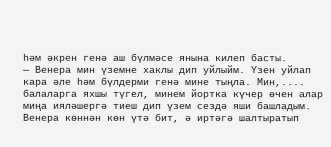һәм әкрен генә аш бүлмәсе янына килеп басты.
— Венера мин үземне хаклы дип уйлыйм. Үзен уйлап кара әле һәм бүлдерми генә мине тыңла. Мин,.... балаларга яхшы түгел, минем йортка күчер өчен алар миңа ияләшергә тиеш дип үзем сездә яши башладым. Венера көннән көн үтә бит, ә иртәгә шалтыратып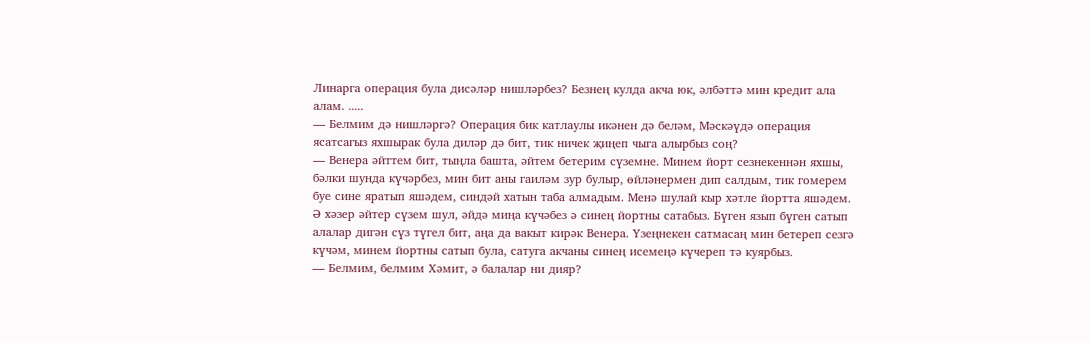Линарга операция була дисәләр нишләрбез? Безнең кулда акча юк, әлбәттә мин кредит ала алам. .....
— Белмим дә нишләргә? Операция бик катлаулы икәнен дә беләм, Мәскәүдә операция ясатсагыз яхшырак була диләр дә бит, тик ничек җиңеп чыга алырбыз соң?
— Венера әйттем бит, тыңла башта, әйтем бетерим сүземне. Минем йорт сезнекеннән яхшы, бәлки шунда күчәрбез, мин бит аны гаиләм зур булыр, өйләнермен дип салдым, тик гомерем буе сине яратып яшәдем, синдәй хатын таба алмадым. Менә шулай кыр хәтле йортта яшәдем. Ә хәзер әйтер сүзем шул, әйдә миңа күчәбез ә синең йортны сатабыз. Бүген язып бүген сатып алалар дигән сүз түгел бит, аңа да вакыт кирәк Венера. Үзеңнекен сатмасаң мин бетереп сезгә күчәм, минем йортны сатып була, сатуга акчаны синең исемеңә күчереп тә куярбыз.
— Белмим, белмим Хәмит, ә балалар ни дияр?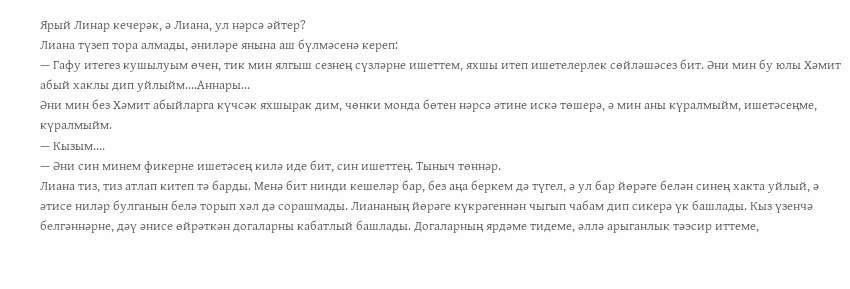Ярый Линар кечерәк, ә Лиана, ул нәрсә әйтер?
Лиана түзеп тора алмады, әниләре янына аш бүлмәсенә кереп:
— Гафу итегез кушылуым өчен, тик мин ялгыш сезнең сүзләрне ишеттем, яхшы итеп ишетелерлек сөйләшәсез бит. Әни мин бу юлы Хәмит абый хаклы дип уйлыйм....Аннары...
Әни мин без Хәмит абыйларга күчсәк яхшырак дим, чөнки монда бөтен нәрсә әтине искә төшерә, ә мин аны күралмыйм, ишетәсеңме, күралмыйм.
— Кызым....
— Әни син минем фикерне ишетәсең килә иде бит, син ишеттең. Тыныч төннәр.
Лиана тиз, тиз атлап китеп тә барды. Менә бит нинди кешеләр бар, без аңа беркем дә түгел, ә ул бар йөрәге белән синең хакта уйлый, ә әтисе ниләр булганын белә торып хәл дә сорашмады. Лиананың йөрәге күкрәгеннән чыгып чабам дип сикерә үк башлады. Кыз үзенчә белгәннәрне, дәү әнисе өйрәткән догаларны кабатлый башлады. Догаларның ярдәме тидеме, әллә арыганлык тәэсир иттеме,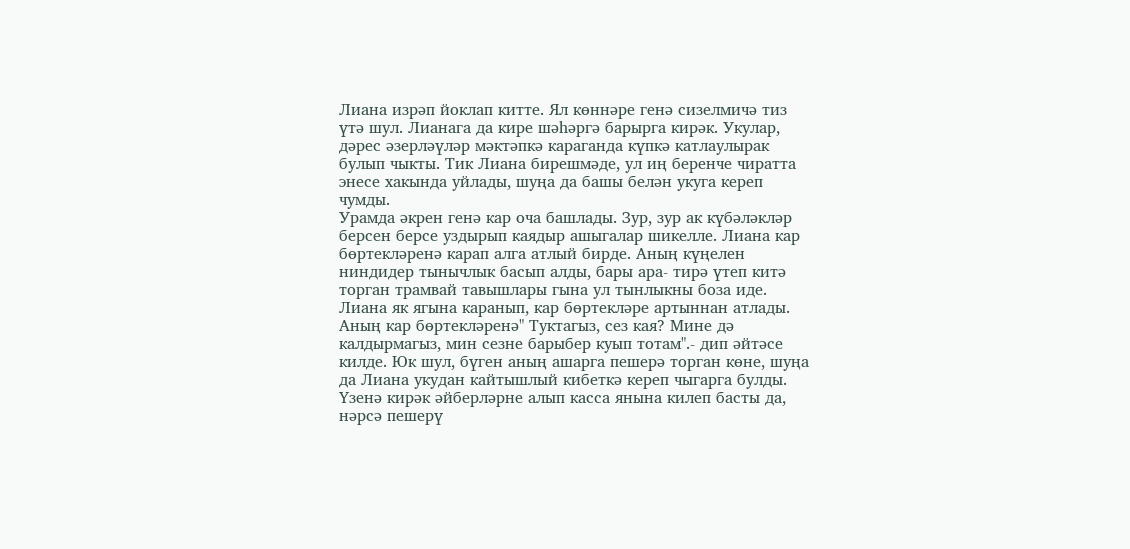Лиана изрәп йоклап китте. Ял көннәре генә сизелмичә тиз үтә шул. Лианага да кире шәһәргә барырга кирәк. Укулар, дәрес әзерләүләр мәктәпкә караганда күпкә катлаулырак булып чыкты. Тик Лиана бирешмәде, ул иң беренче чиратта энесе хакында уйлады, шуңа да башы белән укуга кереп чумды.
Урамда әкрен генә кар оча башлады. Зур, зур ак күбәләкләр берсен берсе уздырып каядыр ашыгалар шикелле. Лиана кар бөртекләренә карап алга атлый бирде. Аның күңелен ниндидер тынычлык басып алды, бары ара- тирә үтеп китә торган трамвай тавышлары гына ул тынлыкны боза иде. Лиана як ягына каранып, кар бөртекләре артыннан атлады. Аның кар бөртекләренә" Туктагыз, сез кая? Мине дә калдырмагыз, мин сезне барыбер куып тотам".- дип әйтәсе килде. Юк шул, бүген аның ашарга пешерә торган көне, шуңа да Лиана укудан кайтышлый кибеткә кереп чыгарга булды. Үзенә кирәк әйберләрне алып касса янына килеп басты да, нәрсә пешерү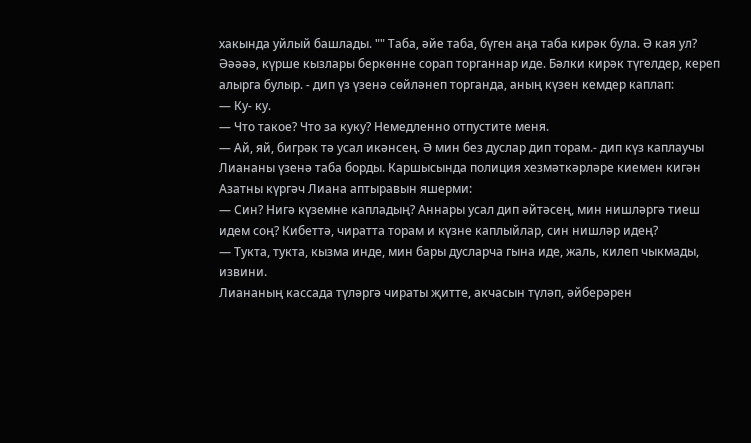хакында уйлый башлады. "" Таба, әйе таба, бүген аңа таба кирәк була. Ә кая ул? Әәәәә, күрше кызлары беркөнне сорап торганнар иде. Бәлки кирәк түгелдер, кереп алырга булыр. - дип үз үзенә сөйләнеп торганда, аның күзен кемдер каплап:
— Ку- ку.
— Что такое? Что за куку? Немедленно отпустите меня.
— Ай, яй, бигрәк тә усал икәнсең. Ә мин без дуслар дип торам.- дип күз каплаучы Лиананы үзенә таба борды. Каршысында полиция хезмәткәрләре киемен кигән Азатны күргәч Лиана аптыравын яшерми:
— Син? Нигә күземне капладың? Аннары усал дип әйтәсең, мин нишләргә тиеш идем соң? Кибеттә, чиратта торам и күзне каплыйлар, син нишләр идең?
— Тукта, тукта, кызма инде, мин бары дусларча гына иде, жаль, килеп чыкмады, извини.
Лиананың кассада түләргә чираты җитте, акчасын түләп, әйберәрен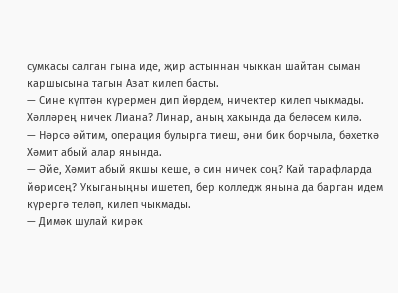сумкасы салган гына иде, җир астыннан чыккан шайтан сыман каршысына тагын Азат килеп басты.
— Сине күптән күрермен дип йөрдем, ничектер килеп чыкмады. Хәлләрең ничек Лиана? Линар, аның хакында да беләсем килә.
— Нәрсә әйтим, операция булырга тиеш, әни бик борчыла, бәхеткә Хәмит абый алар янында.
— Әйе, Хәмит абый якшы кеше, ә син ничек соң? Кай тарафларда йөрисең? Укыганыңны ишетеп, бер колледж янына да барган идем күрергә теләп, килеп чыкмады.
— Димәк шулай кирәк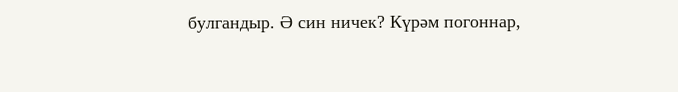булгандыр. Ә син ничек? Күрәм погоннар,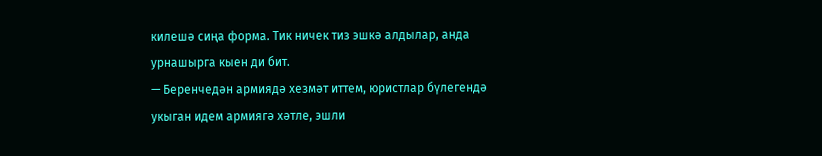килешә сиңа форма. Тик ничек тиз эшкә алдылар, анда урнашырга кыен ди бит.
— Беренчедән армиядә хезмәт иттем, юристлар бүлегендә укыган идем армиягә хәтле, эшли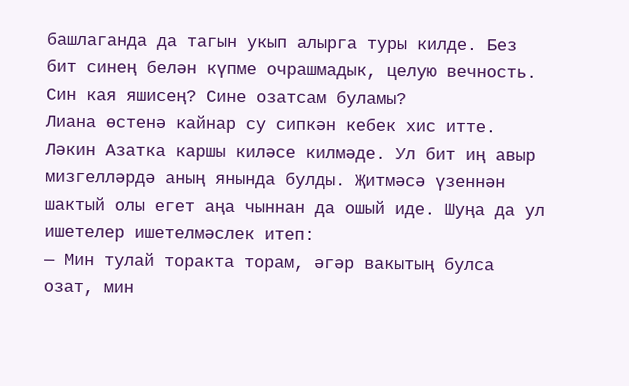башлаганда да тагын укып алырга туры килде. Без бит синең белән күпме очрашмадык, целую вечность. Син кая яшисең? Сине озатсам буламы?
Лиана өстенә кайнар су сипкән кебек хис итте. Ләкин Азатка каршы киләсе килмәде. Ул бит иң авыр мизгелләрдә аның янында булды. Җитмәсә үзеннән шактый олы егет аңа чыннан да ошый иде. Шуңа да ул ишетелер ишетелмәслек итеп:
— Мин тулай торакта торам, әгәр вакытың булса озат, мин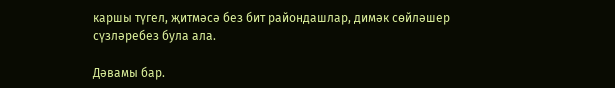каршы түгел, җитмәсә без бит райондашлар, димәк сөйләшер сүзләребез була ала.

Дәвамы бар.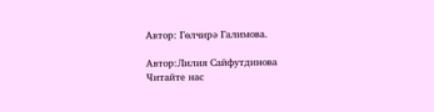Автор: Гөлчирә Галимова.

Автор:Лилия Сайфутдинова
Читайте нас